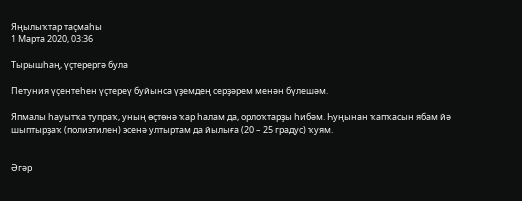Яңылыҡтар таҫмаһы
1 Марта 2020, 03:36

Тырышһаң, үҫтерергә була

Петуния үҫентеһен үҫтереү буйынса үҙемдең серҙәрем менән бүлешәм.

Япмалы һауытҡа тупраҡ, уның өҫтөнә ҡар һалам да, орлоҡтарҙы һибәм. Һуңынан ҡапҡасын ябам йә шыптырҙаҡ (полиэтилен) эсенә ултыртам да йылыға (20 – 25 градус) ҡуям.


Әгәр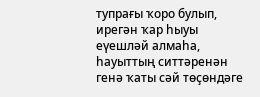тупрағы ҡоро булып, ирегән ҡар һыуы еүешләй алмаһа, һауыттың ситтәренән генә ҡаты сәй төҫөндәге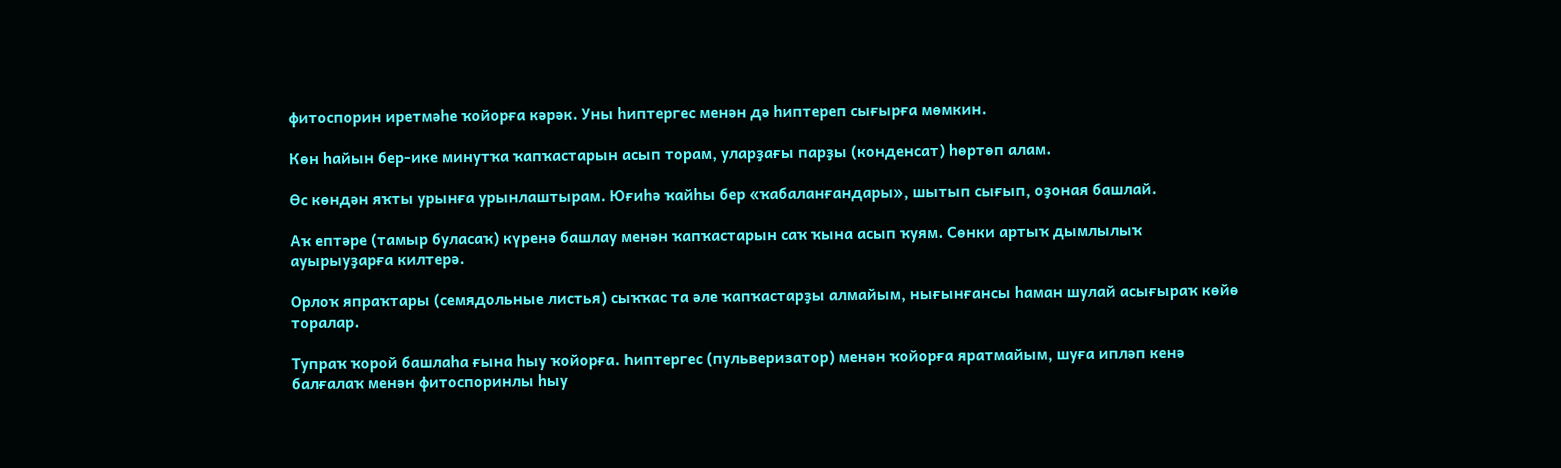фитоспорин иретмәһе ҡойорға кәрәк. Уны һиптергес менән дә һиптереп сығырға мөмкин.

Көн һайын бер-ике минутҡа ҡапҡастарын асып торам, уларҙағы парҙы (конденсат) һөртөп алам.

Өс көндән яҡты урынға урынлаштырам. Юғиһә ҡайһы бер «ҡабаланғандары», шытып сығып, оҙоная башлай.

Аҡ ептәре (тамыр буласаҡ) күренә башлау менән ҡапҡастарын саҡ ҡына асып ҡуям. Сөнки артыҡ дымлылыҡ ауырыуҙарға килтерә.

Орлоҡ япраҡтары (семядольные листья) сыҡҡас та әле ҡапҡастарҙы алмайым, нығынғансы һаман шулай асығыраҡ көйө торалар.

Тупраҡ ҡорой башлаһа ғына һыу ҡойорға. Һиптергес (пульверизатор) менән ҡойорға яратмайым, шуға ипләп кенә балғалаҡ менән фитоспоринлы һыу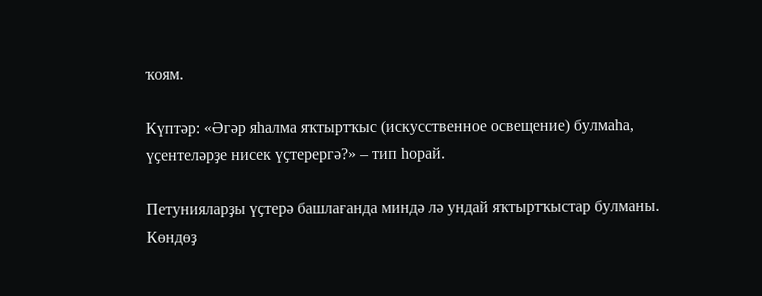ҡоям.

Күптәр: «Әгәр яһалма яҡтыртҡыс (искусственное освещение) булмаһа, үҫентеләрҙе нисек үҫтерергә?» – тип һорай.

Петунияларҙы үҫтерә башлағанда миндә лә ундай яҡтыртҡыстар булманы. Көндөҙ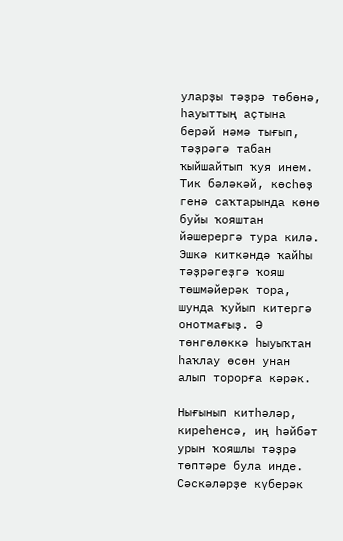уларҙы тәҙрә төбөнә, һауыттың аҫтына берәй нәмә тығып, тәҙрәгә табан ҡыйшайтып ҡуя инем. Тик бәләкәй, көсһөҙ генә саҡтарында көнө буйы ҡояштан йәшерергә тура килә. Эшкә киткәндә ҡайһы тәҙрәгеҙгә ҡояш төшмәйерәк тора, шунда ҡуйып китергә онотмағыҙ. Ә төнгөлөккә һыуыҡтан һаҡлау өсөн унан алып торорға кәрәк.

Нығынып китһәләр, киреһенсә, иң һәйбәт урын ҡояшлы тәҙрә төптәре була инде. Сәскәләрҙе күберәк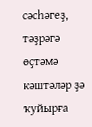сәсһәгеҙ, тәҙрәгә өҫтәмә кәштәләр ҙә ҡуйырға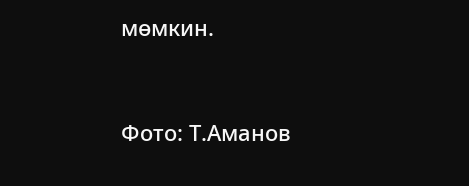мөмкин.


Фото: Т.Аманов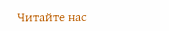Читайте нас